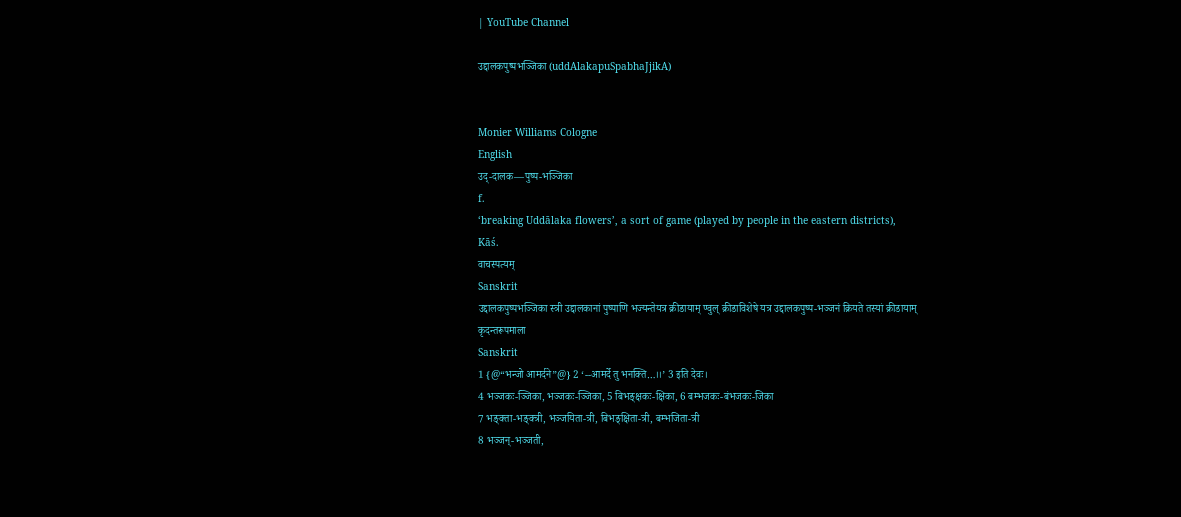| YouTube Channel

उद्दालकपुष्पभञ्जिका (uddAlakapuSpabhaJjikA)


Monier Williams Cologne
English
उद्-दालक—पुष्प-भञ्जिका
f.
‘breaking Uddālaka flowers’, a sort of game (played by people in the eastern districts),
Kāś.
वाचस्पत्यम्
Sanskrit
उद्दालकपुष्पभञ्जिका स्त्री उद्दालकानां पुष्पाणि भज्यन्तेयत्र क्रीडायाम् ण्वुल् क्रीडाविशेषे यत्र उद्दालकपुष्प-भञ्जनं क्रियते तस्यां क्रीडायाम्
कृदन्तरूपमाला
Sanskrit
1 {@“भन्जो आमर्दने”@} 2 ‘--आमर्दे तु भनक्ति…।।’ 3 इति देवः।
4 भञ्जकः-ञ्जिका, भञ्जकः-ञ्जिका, 5 बिभङ्क्षकः-क्षिका, 6 बम्भजकः-बंभजकः-जिका
7 भङ्क्ता-भङ्क्त्री, भञ्जयिता-त्री, बिभङ्क्षिता-त्री, बम्भजिता-त्री
8 भञ्जन्-भञ्जती,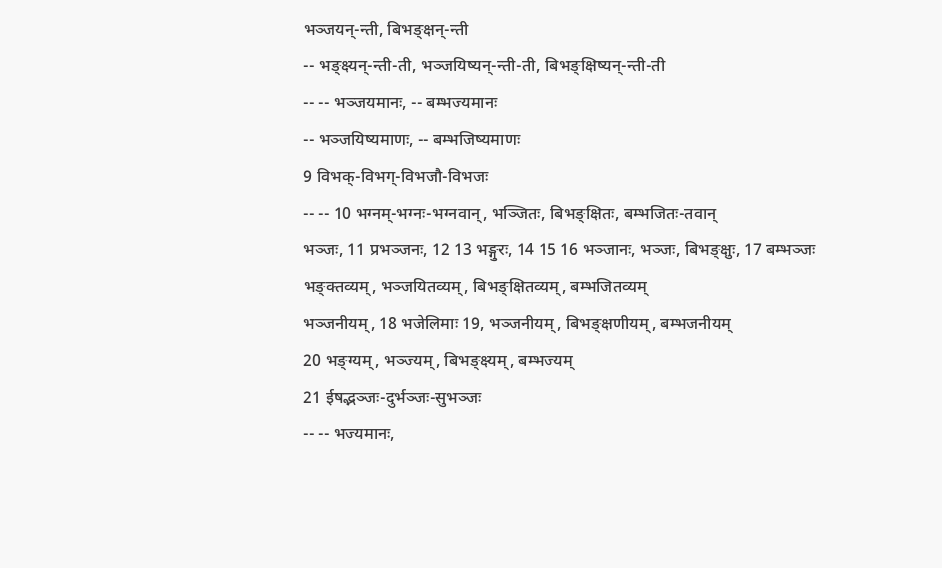भञ्जयन्-न्ती, बिभङ्क्षन्-न्ती
-- भङ्क्ष्यन्-न्ती-ती, भञ्जयिष्यन्-न्ती-ती, बिभङ्क्षिष्यन्-न्ती-ती
-- -- भञ्जयमानः, -- बम्भज्यमानः
-- भञ्जयिष्यमाणः, -- बम्भजिष्यमाणः
9 विभक्-विभग्-विभजौ-विभजः
-- -- 10 भग्नम्-भग्नः-भग्नवान्, भञ्जितः, बिभङ्क्षितः, बम्भजितः-तवान्
भञ्जः, 11 प्रभञ्जनः, 12 13 भङ्गुरः, 14 15 16 भञ्जानः, भञ्जः, बिभङ्क्षुः, 17 बम्भञ्जः
भङ्क्तव्यम्, भञ्जयितव्यम्, बिभङ्क्षितव्यम्, बम्भजितव्यम्
भञ्जनीयम्, 18 भजेलिमाः 19, भञ्जनीयम्, बिभङ्क्षणीयम्, बम्भजनीयम्
20 भङ्ग्यम्, भञ्ज्यम्, बिभङ्क्ष्यम्, बम्भज्यम्
21 ईषद्भञ्जः-दुर्भञ्जः-सुभञ्जः
-- -- भज्यमानः,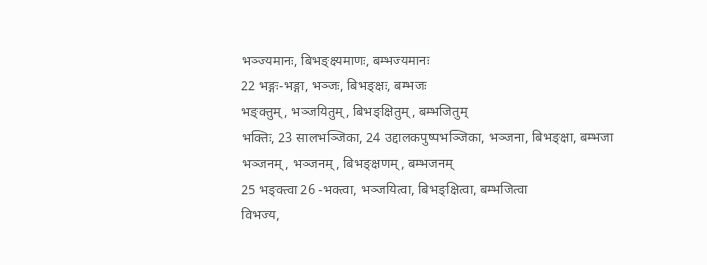भञ्ज्यमानः, बिभङ्क्ष्यमाणः, बम्भज्यमानः
22 भङ्गः-भङ्गा, भञ्जः, बिभङ्क्षः, बम्भजः
भङ्क्तुम्, भञ्जयितुम्, बिभङ्क्षितुम्, बम्भजितुम्
भक्तिः, 23 सालभञ्जिका, 24 उद्दालकपुष्पभञ्जिका, भञ्जना, बिभङ्क्षा, बम्भजा
भञ्जनम्, भञ्जनम्, बिभङ्क्षणम्, बम्भजनम्
25 भङ्क्त्वा 26 -भक्त्वा, भञ्जयित्वा, बिभङ्क्षित्वा, बम्भजित्वा
विभज्य,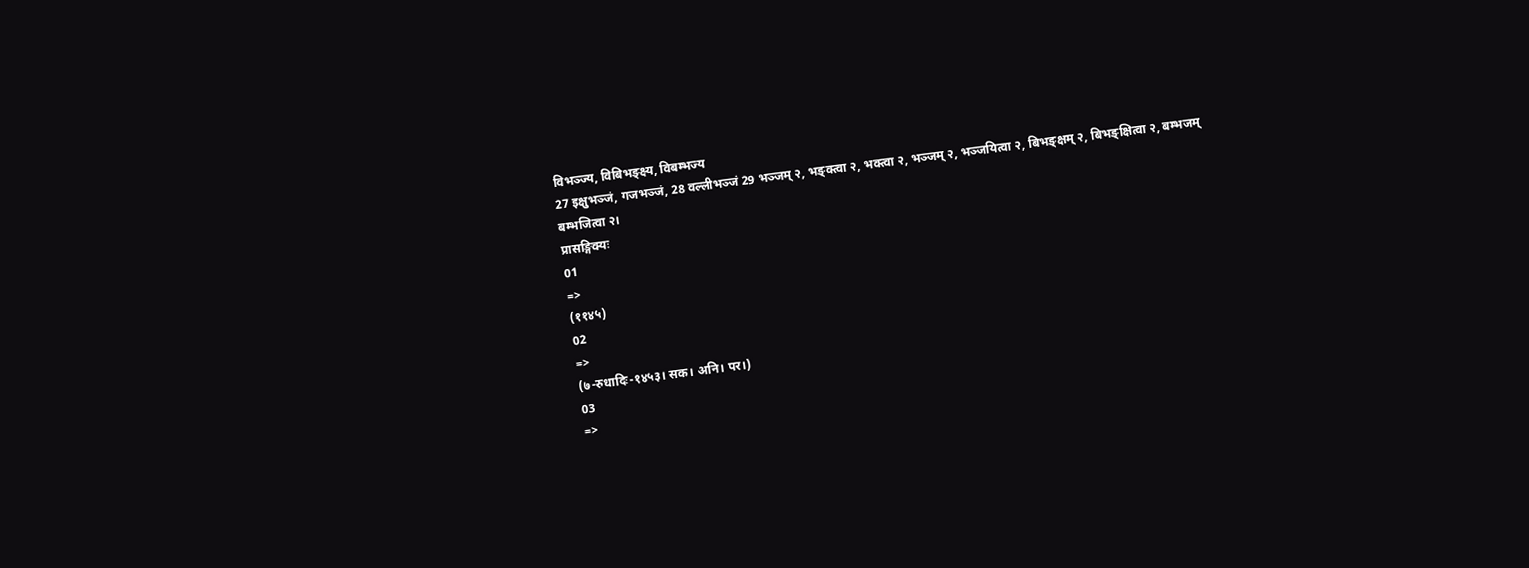विभञ्ज्य, विबिभङ्क्ष्य, विबम्भज्य
27 इक्षुभञ्जं, गजभञ्जं, 28 वल्लीभञ्जं 29 भञ्जम् २, भङ्क्त्वा २, भक्त्वा २, भञ्जम् २, भञ्जयित्वा २, बिभङ्क्षम् २, बिभङ्क्षित्वा २, बम्भजम्
बम्भजित्वा २।
प्रासङ्गिक्यः
01
=>
(११४५)
02
=>
(७-रुधादिः-१४५३। सक। अनि। पर।)
03
=>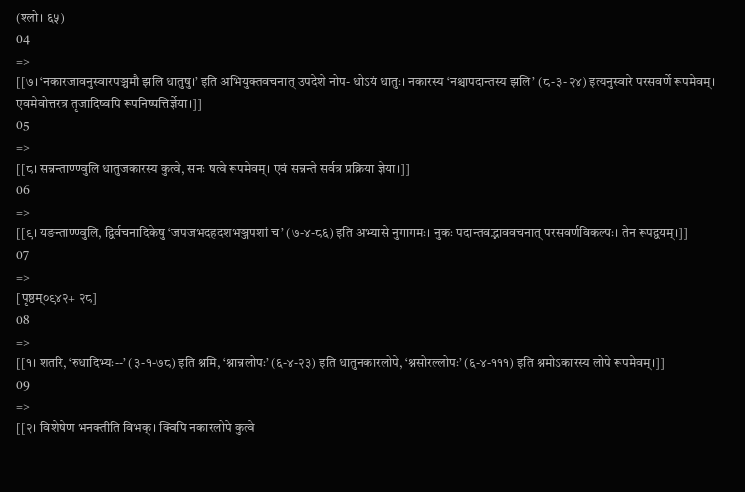(श्लो। ६५)
04
=>
[[७। ‘नकारजावनुस्वारपञ्चमौ झलि धातुषु।’ इति अभियुक्तवचनात् उपदेशे नोप- धोऽयं धातुः। नकारस्य ‘नश्चापदान्तस्य झलि’ (८-३-२४) इत्यनुस्वारे परसवर्णे रूपमेवम्। एवमेवोत्तरत्र तृजादिष्वपि रूपनिष्पत्तिर्ज्ञेया।]]
05
=>
[[८। सन्नन्ताण्ण्वुलि धातुजकारस्य कुत्वे, सनः षत्वे रूपमेवम्। एवं सन्नन्ते सर्वत्र प्रक्रिया ज्ञेया।]]
06
=>
[[९। यङन्ताण्ण्वुलि, द्विर्वचनादिकेषु ‘जपजभदहदशभञ्जपशां च’ (७-४-८६) इति अभ्यासे नुगागमः। नुकः पदान्तवद्भाववचनात् परसवर्णविकल्पः। तेन रूपद्वयम्।]]
07
=>
[पृष्ठम्०९४२+ २८]
08
=>
[[१। शतरि, ‘रुधादिभ्यः--’ (३-१-७८) इति श्नमि, ‘श्नान्नलोपः’ (६-४-२३) इति धातुनकारलोपे, ‘श्नसोरल्लोपः’ (६-४-१११) इति श्नमोऽकारस्य लोपे रूपमेवम्।]]
09
=>
[[२। विशेषेण भनक्तीति विभक्। क्विपि नकारलोपे कुत्वे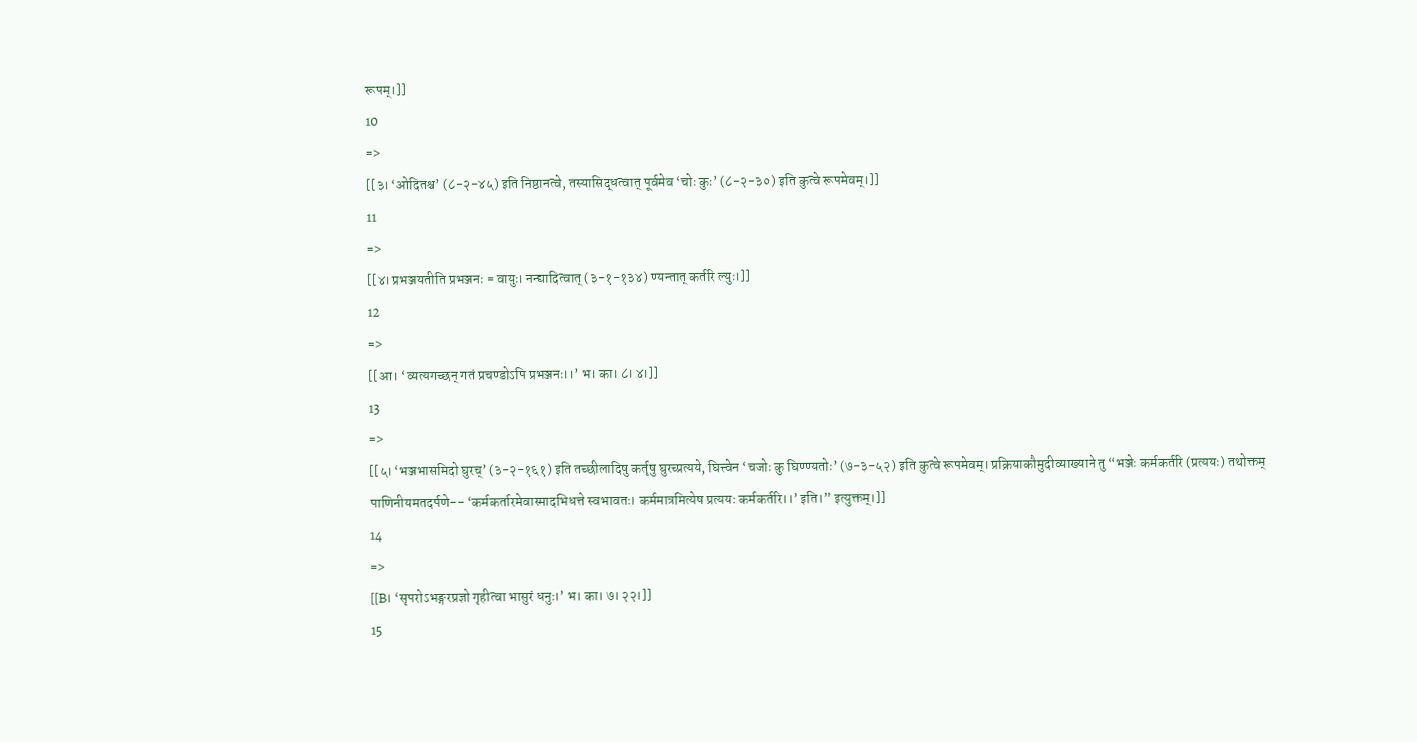रूपम्।]]
10
=>
[[३। ‘ओदितश्च’ (८-२-४५) इति निष्ठानत्वे, तस्यासिद्धत्वात् पूर्वमेव ‘चोः कुः’ (८-२-३०) इति कुत्वे रूपमेवम्।]]
11
=>
[[४। प्रभञ्जयतीति प्रभञ्जनः = वायुः। नन्द्यादित्वात् (३-१-१३४) ण्यन्तात् कर्तरि ल्युः।]]
12
=>
[[आ। ‘व्यत्यगच्छन् गतं प्रचण्डोऽपि प्रभञ्जनः।।’ भ। का। ८। ४।]]
13
=>
[[५। ‘भञ्जभासमिदो घुरच्’ (३-२-१६१) इति तच्छीलादिषु कर्तृषु घुरच्प्रत्यये, घित्त्वेन ‘चजोः कु घिण्ण्यतोः’ (७-३-५२) इति कुत्वे रूपमेवम्। प्रक्रियाकौमुदीव्याख्याने तु “भञ्जेः कर्मकर्तरि (प्रत्ययः) तथोक्तम् पाणिनीयमतदर्पणे-- ‘कर्मकर्तारमेवास्मादभिधत्ते स्वभावतः। कर्ममात्रमित्येष प्रत्ययः कर्मकर्तरि।।’ इति।” इत्युक्तम्।]]
14
=>
[[B। ‘सृपरोऽभङ्गरप्रज्ञो गृहीत्वा भासुरं धनुः।’ भ। का। ७। २२।]]
15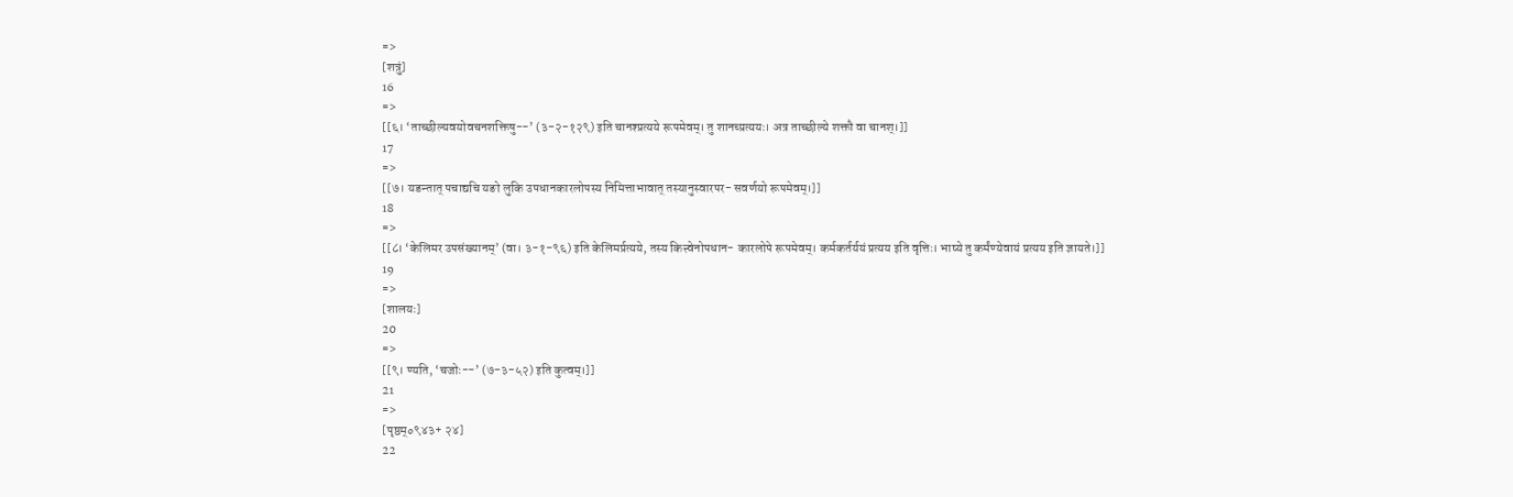=>
[शत्रुं]
16
=>
[[६। ‘ताच्छील्यवयोवचनशक्तिषु--’ (३-२-१२९) इति चानश्प्रत्यये रूपमेवम्। तु शानच्प्रत्ययः। अत्र ताच्छील्ये शक्तौ वा चानश्।]]
17
=>
[[७। यङन्तात् पचाद्यचि यङो लुकि उपधानकारलोपस्य निमित्ताभावात् तस्यानुस्वारपर- सवर्णयो रूपमेवम्।]]
18
=>
[[८। ‘केलिमर उपसंख्यानम्’ (वा। ३-१-९६) इति केलिमर्प्रत्यये, तस्य कित्त्वेनोपधान- कारलोपे रूपमेवम्। कर्मकर्तर्ययं प्रत्यय इति वृत्तिः। भाष्ये तु कर्मंण्येवायं प्रत्यय इति ज्ञायते।]]
19
=>
[शालयः]
20
=>
[[९। ण्यति, ‘चजोः--’ (७-३-५२) इति कुत्वम्।]]
21
=>
[पृष्ठम्०९४३+ २४]
22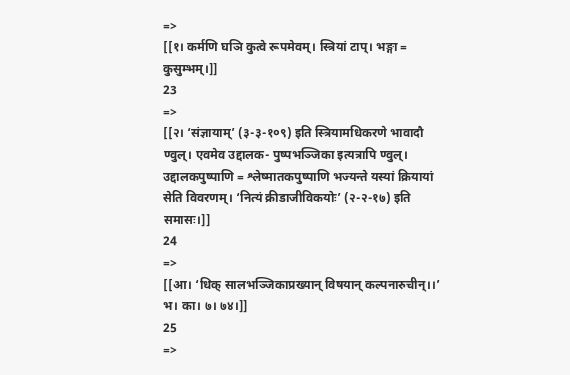=>
[[१। कर्मणि घञि कुत्वे रूपमेवम्। स्त्रियां टाप्। भङ्गा = कुसुम्भम्।]]
23
=>
[[२। ‘संज्ञायाम्’ (३-३-१०९) इति स्त्रियामधिकरणे भावादौ ण्वुल्। एवमेव उद्दालक- पुष्पभञ्जिका इत्यत्रापि ण्वुल्। उद्दालकपुष्पाणि = श्लेष्मातकपुष्पाणि भज्यन्ते यस्यां क्रियायां सेति विवरणम्। ‘नित्यं क्रीडाजीविकयोः’ (२-२-१७) इति समासः।]]
24
=>
[[आ। ‘धिक् सालभञ्जिकाप्रख्यान् विषयान् कल्पनारुचीन्।।’ भ। का। ७। ७४।]]
25
=>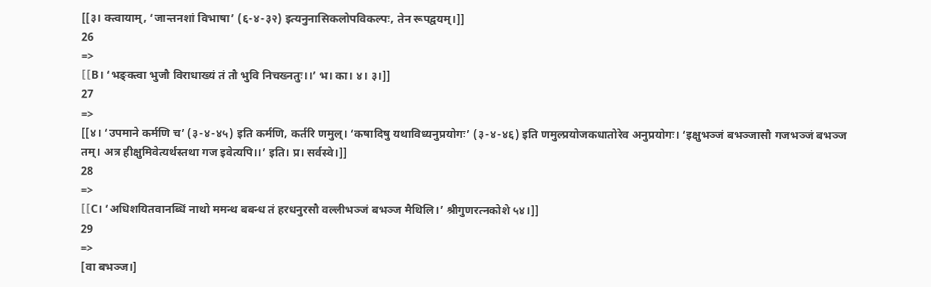[[३। क्त्वायाम्, ‘जान्तनशां विभाषा’ (६-४-३२) इत्यनुनासिकलोपविकल्पः, तेन रूपद्वयम्।]]
26
=>
[[B। ‘भङ्क्त्वा भुजौ विराधाख्यं तं तौ भुवि निचख्नतुः।।’ भ। का। ४। ३।]]
27
=>
[[४। ‘उपमाने कर्मणि च’ (३-४-४५) इति कर्मणि, कर्तरि णमुल्। ‘कषादिषु यथाविध्यनुप्रयोगः’ (३-४-४६) इति णमुल्प्रयोजकधातोरेव अनुप्रयोगः। ‘इक्षुभञ्जं बभञ्जासौ गजभञ्जं बभञ्ज तम्। अत्र हीक्षुमिवेत्यर्थस्तथा गज इवेत्यपि।।’ इति। प्र। सर्वस्वे।]]
28
=>
[[C। ‘अधिशयितवानब्धिं नाथो ममन्थ बबन्ध तं हरधनुरसौ वल्लीभञ्जं बभञ्ज मैथिलि।’ श्रीगुणरत्नकोशे ५४।]]
29
=>
[वा बभञ्ज।]